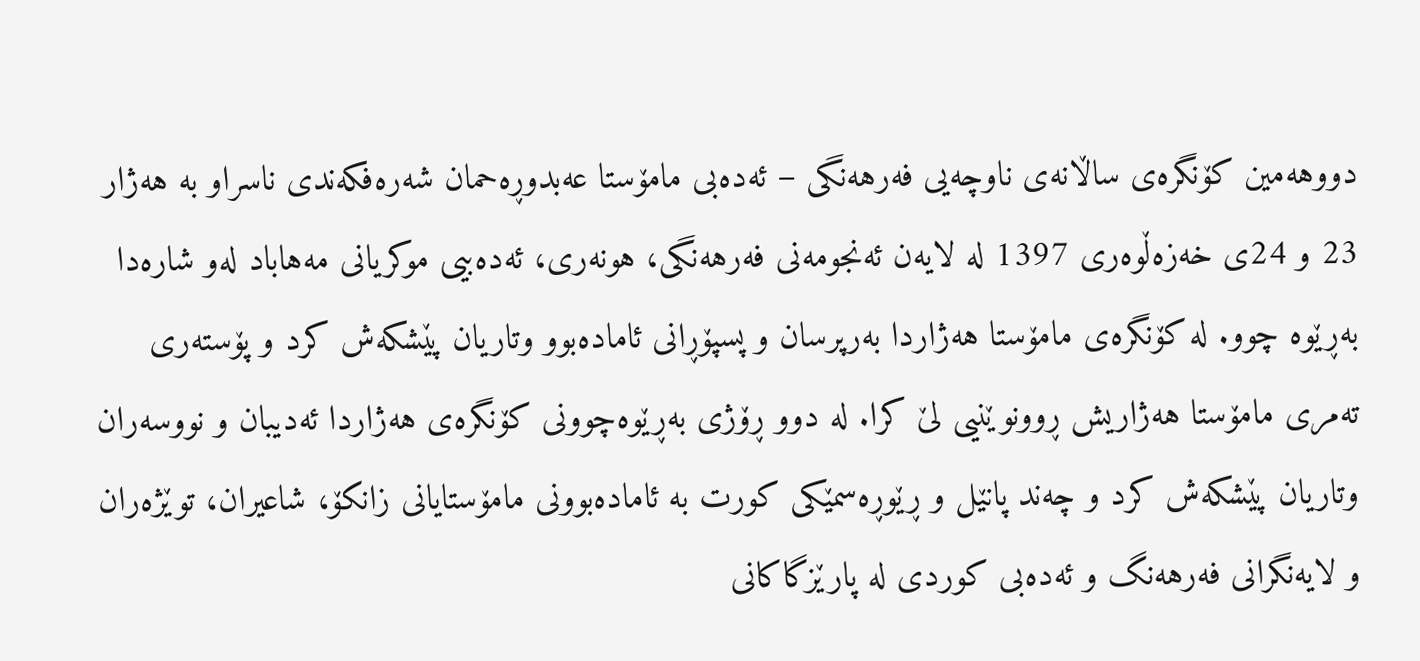دووهەمین کۆنگرەی ساڵانەی ناوچەیی فەرهەنگی – ئەدەبی مامۆستا عەبدوڕەحمان شەرەفکەندی ناسراو بە هەژار 23 و 24ی خەزەڵوەری 1397 لە لایەن ئەنجومەنی فەرهەنگی، هونەری، ئەدەبیی موکریانی مەهاباد لەو شارەدا بەڕێوە چوو. لە کۆنگرەی مامۆستا هەژاردا بەرپرسان و پسپۆڕانی ئامادەبوو وتاریان پێشکەش کرد و پۆستەری تەمری مامۆستا هەژاریش ڕوونوێنیی لێ کرا. لە دوو ڕۆژی بەڕێوەچوونی کۆنگرەی هەژاردا ئەدیبان و نووسەران وتاریان پێشکەش کرد و چەند پانێل و ڕێوڕەسمێکی کورت بە ئامادەبوونی مامۆستایانی زانکۆ، شاعیران، توێژەران و لایەنگرانی فەرهەنگ و ئەدەبی کوردی لە پارێزگاکانی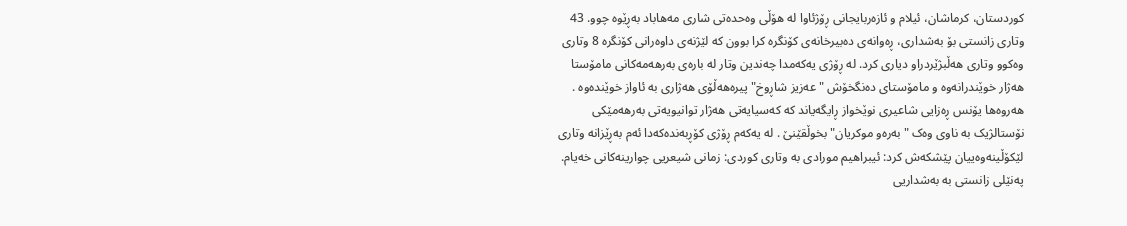کوردستان، کرماشان، ئیلام و ئازەربایجانی ڕۆژئاوا لە هۆڵی وەحدەتی شاری مەهاباد بەڕێوە چوو. 43 وتاری زانستی بۆ بەشداری، ڕەوانەی دەبیرخانەی کۆنگرە کرا بوون کە لێژنەی داوەرانی کۆنگرە 8 وتاری وەکوو وتاری هەڵبژێردراو دیاری کرد. لە ڕۆژی یەکەمدا چەندین وتار لە بارەی بەرهەمەکانی مامۆستا هەژار خوێندرانەوە و مامۆستای دەنگخۆش "عەزیز شاڕوخ" پیرەهەڵۆی هەژاری بە ئاواز خوێندەوە . هەروەها یۆنس ڕەزایی شاعیری نوێخواز ڕایگەیاند کە کەسیایەتی هەژار توانیویەتی بەرهەمێکی نۆستالژیک بە ناوی وەک "بەرەو موکریان" بخوڵقێنێ . لە یەکەم ڕۆژی کۆڕبەندەکەدا ئەم بەڕێزانە وتاری لێکۆڵینەوەییان پێشکەش کرد: ئیبراهیم مورادی بە وتاری کوردی: زمانی شیعریی چوارینەکانی خەیام. پەنێلی زانستی بە بەشداریی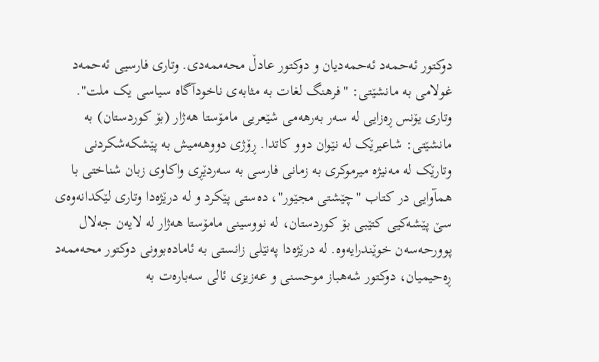دوکتور ئەحمەد ئەحمەدیان و دوکتور عادڵ محەممەدی. وتاری فارسیی ئەحمەد غولامی بە مانشێتی: "فرهنگ لغات به مثابەی ناخودآگاه سیاسی یک ملت". وتاری یۆنس ڕەزایی لە سەر بەرهەمی شێعریی مامۆستا هەژار (بۆ کوردستان) بە مانشێتی: شاعیرێک لە نێوان دوو کاتدا. ڕۆژی دووهەمیش بە پێشکەشکردنی وتارێک لە مەنیژە میرموکری بە زمانی فارسی بە سەردێڕی واکاوی زبان شناختی با همآوایی در کتاب "چێشتی مجێور"، دەستی پێکرد و لە درێژەدا وتاری لێکدانەوەی سێ پێشەکیی کتێبی بۆ کوردستان، لە نووسینی مامۆستا هەژار لە لایەن جەلال پوورحەسەن خوێندرایەوە. لە درێژەدا پەنێلی زانستی بە ئامادەبوونی دوکتور محەممەد ڕەحیمیان، دوکتور شەهباز موحسنی و عەزیزی ئالی سەبارەت بە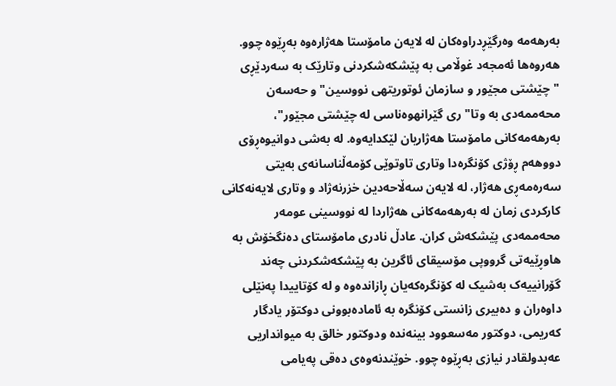بەرهەمە وەرگێڕدراوەکان لە لایەن مامۆستا هەژارەوە بەڕێوە چوو. هەروەها ئەمجەد غوڵامی بە پێشکەشکردنی وتارێک بە سەردێڕی "چێشتی مجێور و سازمان ئوتوریتهی نووسین" و حەسەن محەممەدی بە وتا"ری گێرانهوەناسی له چێشتی مجێور"، بەرهەمەکانی مامۆستا هەژاریان لێکدایەوە. لە بەشی دوانیوەڕۆی دووهەم ڕۆژی کۆنگرەدا وتاری تاوتوێی کۆمەڵناسانەی بەیتی سەرەمەڕی هەژار، لە لایەن سەڵاحەدین خزرنەژاد و وتاری لایەنەکانی کارکردی زمان لە بەرهەمەکانی هەژاردا لە نووسینی عومەر محەممەدی پێشکەش کران. عادڵ نادری مامۆستای دەنگخۆش بە هاوڕێیەتی گرووپی مۆسیقای ئاگرین بە پێشکەشکردنی چەند گۆرانییەک بەشیک لە کۆنگرەکەیان ڕازاندەوە و لە کۆتاییدا پەنێلی داوەران و دەبیری زانستی کۆنگرە بە ئامادەبوونی دوکتۆر یادگار کەریمی، دوکتور مەسعوود بینەندە ودوکتور خالق بە میوانداریی عەبدولقادر نیازی بەڕێوە چوو. خوێندنەوەی دەقی پەیامی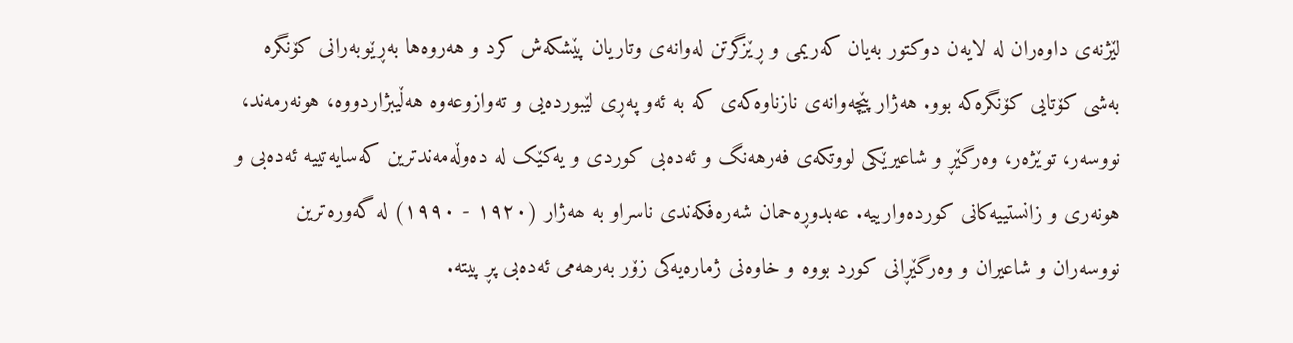لێژنەی داوەران لە لایەن دوکتور بەیان کەریمی و ڕێزگرتن لەوانەی وتاریان پێشکەش کرد و هەروەها بەڕێوبەرانی کۆنگرە بەشی کۆتایی کۆنگرەکە بوو. هەژار پێچەوانەی نازناوەکەی کە بە ئەو پەڕی لێبوردەیی و تەوازوعەوە هەڵیبژاردووە، هونەرمەند، نووسەر، توێژەر، وەرگێڕ و شاعیرێکی لووتکەی فەرهەنگ و ئەدەبی کوردی و یەکێک لە دەوڵەمەندترین کەسایەتییە ئەدەبی و هونەری و زانستییەکانی کوردەوارییە. عەبدوڕەحمان شەرەفکەندی ناسراو بە ھەژار (١٩٢٠ - ١٩٩٠) لە گەورەترین نووسەران و شاعیران و وەرگێڕانی کورد بووە و خاوەنی ژمارەیەکی زۆر بەرھەمی ئەدەبی پڕ پیتە.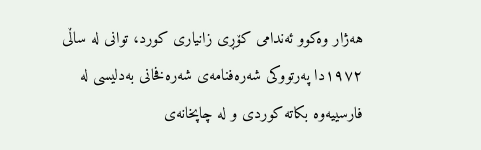هەژار وەکوو ئەندامی کۆڕی زانیاری کورد، توانی لە ساڵی ١٩٧٢دا پەرتووکی شەرەفنامەی شەرەفخانی بەدلیسی لە فارسییەوە بکاتە کوردی و لە چاپخانەی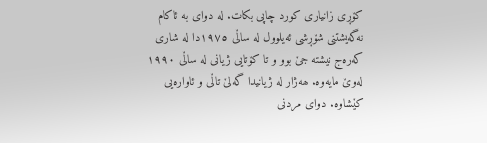کۆڕی زانیاری کورد چاپی بکات. لە دوای بە ئاکام نەگەیشتنی شۆڕشی ئەیلوول لە ساڵی ١٩٧٥دا لە شاری کەرەج نیشتە جێ بوو و تا کۆتایی ژیانی لە ساڵی ١٩٩٠ لەوێ مایەوە. ھەژار لە ژیانیدا گەلێ تاڵی و ئاوارەیی کێشاوە. دوای مردنی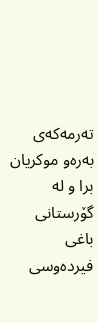تەرمەکەی بەرەو موکریان برا و له گۆرستانی باغی فیردەوسی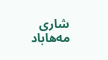شاری مەهاباد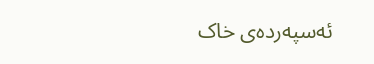ئەسپەردەی خاک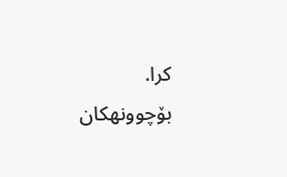کرا.
بۆچوونهکان